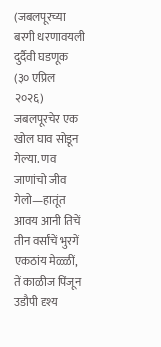(जबलपूरच्या बरगी धरणावयली दुर्दैवी घडणूक (३० एप्रिल २०२६) जबलपूरचेर एक खोल घाव सोडून गेल्या. णव जाणांचो जीव गेलो—हातूंत आवय आनी तिचें तीन वर्सांचें भुरगें एकठांय मेळ्ळीं, तें काळीज पिंजून उडौपी दृश्य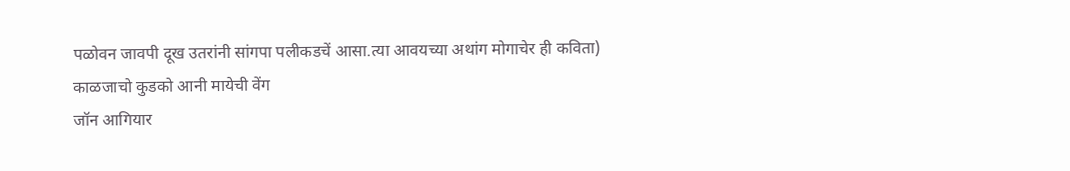पळोवन जावपी दूख उतरांनी सांगपा पलीकडचें आसा.त्या आवयच्या अथांग मोगाचेर ही कविता)
काळजाचो कुडको आनी मायेची वेंग
जॉन आगियार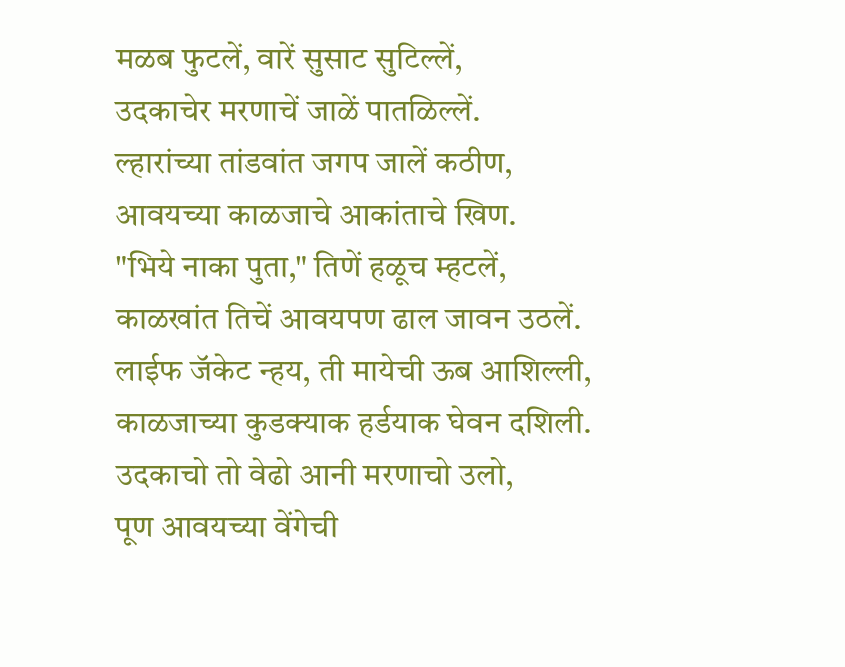मळब फुटलें, वारें सुसाट सुटिल्लें,
उदकाचेर मरणाचें जाळें पातळिल्लें.
ल्हारांच्या तांडवांत जगप जालें कठीण,
आवयच्या काळजाचे आकांताचे खिण.
"भिये नाका पुता," तिणें हळूच म्हटलें,
काळखांत तिचें आवयपण ढाल जावन उठलें.
लाईफ जॅकेट न्हय, ती मायेची ऊब आशिल्ली,
काळजाच्या कुडक्याक हर्डयाक घेवन दशिली.
उदकाचो तो वेढो आनी मरणाचो उलो,
पूण आवयच्या वेंगेची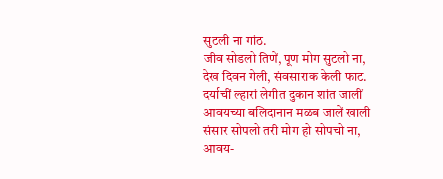सुटली ना गांठ.
जीव सोडलो तिणें, पूण मोग सुटलो ना,
देख दिवन गेली, संवसाराक केली फाट.
दर्याचीं ल्हारां लेगीत दुकान शांत जालीं
आवयच्या बलिदानान मळब जालें खाली
संसार सोपलो तरी मोग हो सोपचो ना,
आवय-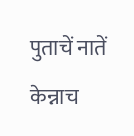पुताचें नातें केन्नाच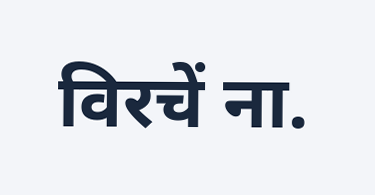विरचें ना.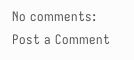No comments:
Post a Comment